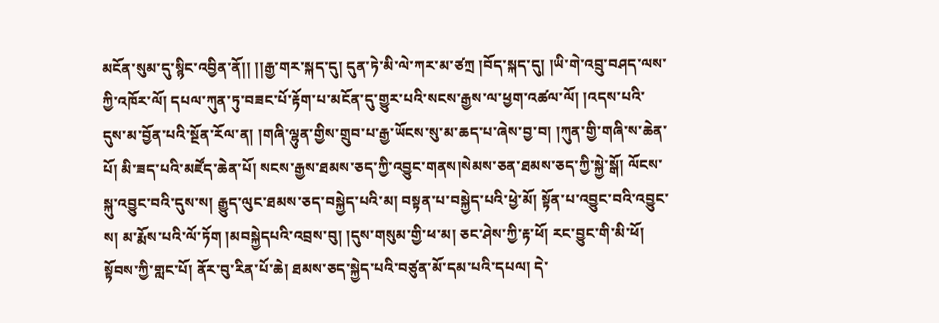མངོན་སུམ་དུ་སྙིང་འབྱིན་ནོ།། །།རྒྱ་གར་སྐད་དུ། དུན་ཏེ་མི་ལེ་ཀར་མ་ཙཀྲ །བོད་སྐད་དུ། །ཡི་གེ་འབྲུ་བཤད་ལས་ཀྱི་འཁོར་ལོ། དཔལ་ཀུན་ཏུ་བཟང་པོ་རྟོག་པ་མངོན་དུ་གྱུར་པའི་སངས་རྒྱས་ལ་ཕྱག་འཚལ་ལོ། །འདས་པའི་དུས་མ་བྱོན་པའི་སྔོན་རོལ་ན། །གཞི་ལྷུན་གྱིས་གྲུབ་པ་རྒྱ་ཡོངས་སུ་མ་ཆད་པ་ཞེས་བྱ་བ། །ཀུན་གྱི་གཞི་ས་ཆེན་པོ། མི་ཟད་པའི་མཛོད་ཆེན་པོ། སངས་རྒྱས་ཐམས་ཅད་ཀྱི་འབྱུང་གནས།སེམས་ཅན་ཐམས་ཅད་ཀྱི་སྐྱེ་སྒོ། ལོངས་སྐུ་འབྱུང་བའི་དུས་ས། རྒྱུད་ལུང་ཐམས་ཅད་བསྐྱེད་པའི་མ། བསྟན་པ་བསྐྱེད་པའི་ཕྱེ་མོ། སྟོན་པ་འབྱུང་བའི་འབྱུང་ས། མ་རྨོས་པའི་ལོ་ཏོག །མབསྐྱེདཔའི་འབྲས་བུ། །དུས་གསུམ་གྱི་ཕ་མ། ཅང་ཤེས་ཀྱི་རྟ་ཕོ། རང་བྱུང་གི་མི་ཕོ། སྟོབས་ཀྱི་གླང་པོ། ནོར་བུ་རིན་པོ་ཆེ། ཐམས་ཅད་སྐྱེད་པའི་བཙུན་མོ་དམ་པའི་དཔལ། དེ་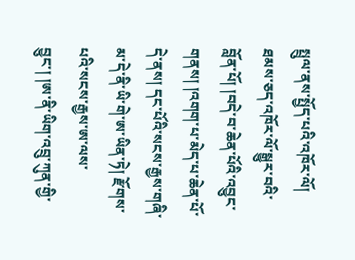སྤྲུལ་ནས་སྤྱོད་པའི་འཁོར་ལོ། ཐམས་ཅད་འཁོར་ལོ་སྒྱུར་བའི་བློན་པོ། །བདེ་བ་ཆེན་པོའི་འབྱུང་གནས། །འགག་པ་མེད་པ་ཆེན་པོ་དེ་ནས། དང་པོའི་སངས་རྒྱས་གཞི་མ་དེ་ནི་ཡི་གེ་ཨ་ཡིན་ཏེ། རྫོགས་པའི་སངས་རྒྱས་ཨ་ལས་བྱུང་། །ཨ་ནི་ཡིག་འབྲུ་ཀུན་གྱི་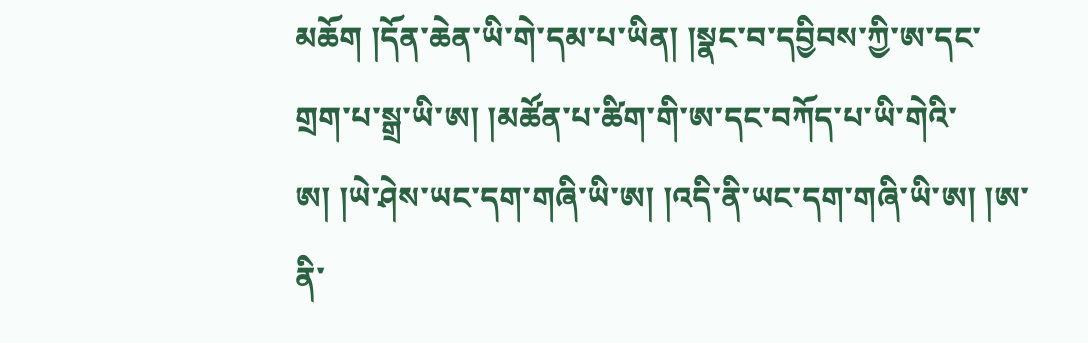མཆོག །དོན་ཆེན་ཡི་གེ་དམ་པ་ཡིན། །སྣང་བ་དབྱིབས་ཀྱི་ཨ་དང་གྲག་པ་སྒྲ་ཡི་ཨ། །མཚོན་པ་ཚིག་གི་ཨ་དང་བཀོད་པ་ཡི་གེའི་ཨ། །ཡེ་ཤེས་ཡང་དག་གཞི་ཡི་ཨ། །འདི་ནི་ཡང་དག་གཞི་ཡི་ཨ། །ཨ་ནི་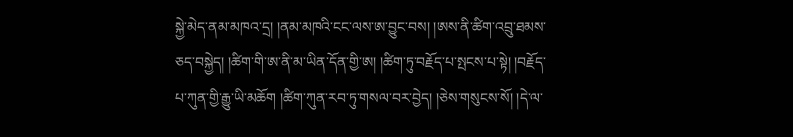སྐྱེ་མེད་ནམ་མཁའ་དྲ། །ནམ་མཁའི་ངང་ལས་ཨ་བྱུང་བས། །ཨས་ནི་ཚིག་འབྲུ་ཐམས་ཅད་བསྐྱེད། །ཚིག་གི་ཨ་ནི་མ་ཡིན་དོན་གྱི་ཨ། །ཚིག་ཏུ་བརྗོད་པ་སྤངས་པ་སྟེ། །བརྗོད་པ་ཀུན་གྱི་རྒྱུ་ཡི་མཆོག །ཚིག་ཀུན་རབ་ཏུ་གསལ་བར་བྱེད། །ཅེས་གསུངས་སོ། །དེ་ལ་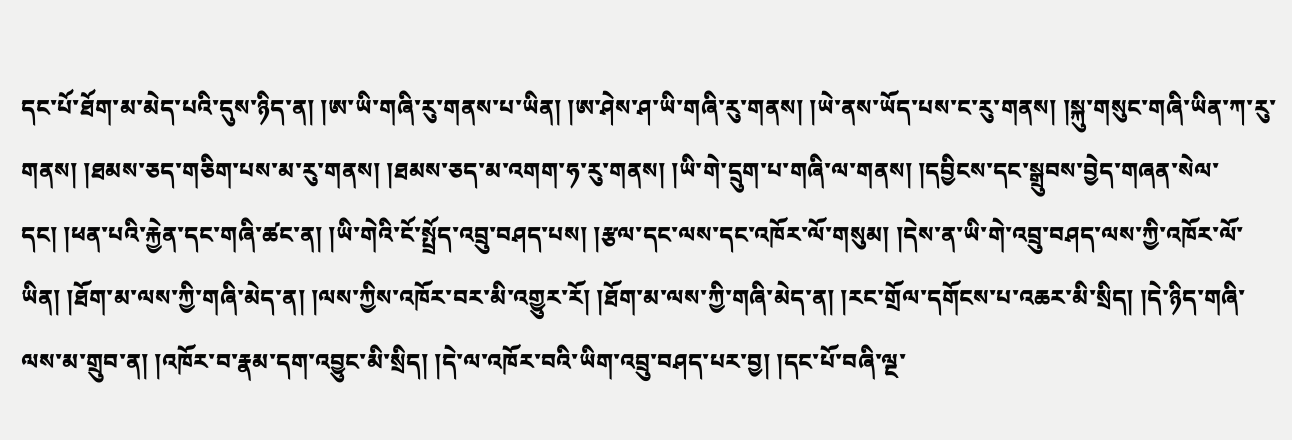དང་པོ་ཐོག་མ་མེད་པའི་དུས་ཉིད་ན། །ཨ་ཡི་གཞི་རུ་གནས་པ་ཡིན། །ཨ་ཤེས་ཤ་ཡི་གཞི་རུ་གནས། །ཡེ་ནས་ཡོད་པས་ང་རུ་གནས། །སྐུ་གསུང་གཞི་ཡིན་ཀ་རུ་གནས། །ཐམས་ཅད་གཅིག་པས་མ་རུ་གནས། །ཐམས་ཅད་མ་འགག་ཧ་རུ་གནས། །ཡི་གེ་དྲུག་པ་གཞི་ལ་གནས། །དབྱིངས་དང་སྒྲུབས་བྱེད་གཞན་སེལ་དང། །ཕན་པའི་རྐྱེན་དང་གཞི་ཚང་ན། །ཡི་གེའི་ངོ་སྤྲོད་འབྲུ་བཤད་པས། །རྩལ་དང་ལས་དང་འཁོར་ལོ་གསུམ། །དེས་ན་ཡི་གེ་འབྲུ་བཤད་ལས་ཀྱི་འཁོར་ལོ་ཡིན། །ཐོག་མ་ལས་ཀྱི་གཞི་མེད་ན། །ལས་ཀྱིས་འཁོར་བར་མི་འགྱུར་རོ། །ཐོག་མ་ལས་ཀྱི་གཞི་མེད་ན། །རང་གྲོལ་དགོངས་པ་འཆར་མི་སྲིད། །དེ་ཉིད་གཞི་ལས་མ་གྲུབ་ན། །འཁོར་བ་རྣམ་དག་འབྱུང་མི་སྲིད། །དེ་ལ་འཁོར་བའི་ཡིག་འབྲུ་བཤད་པར་བྱ། །དང་པོ་བཞི་ལྔ་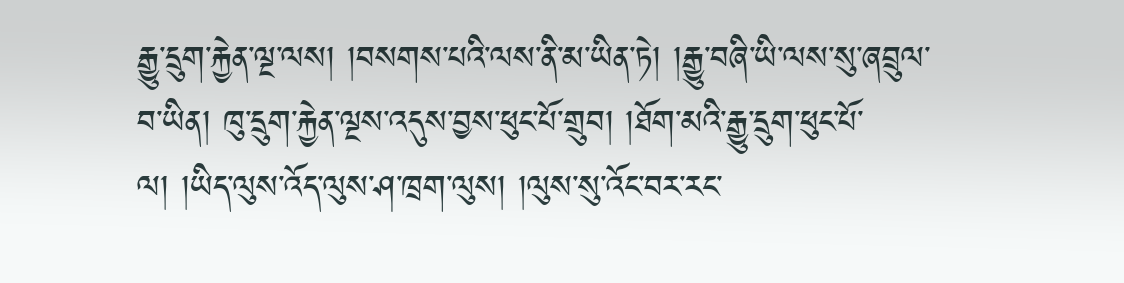རྒྱུ་དྲུག་རྐྱེན་ལྔ་ལས། །བསགས་པའི་ལས་ནི་མ་ཡིན་ཏེ། །རྒྱུ་བཞི་ཡི་ལས་སུ་ཞབྲུལ་བ་ཡིན། ཁུ་དྲུག་རྐྱེན་ལྔས་འདུས་བྱས་ཕུང་པོ་གྲུབ། །ཐོག་མའི་རྒྱུ་དྲུག་ཕུང་པོ་ལ། །ཡིད་ལུས་འོད་ལུས་ཤ་ཁྲག་ལུས། །ལུས་སུ་འོང་བར་རང་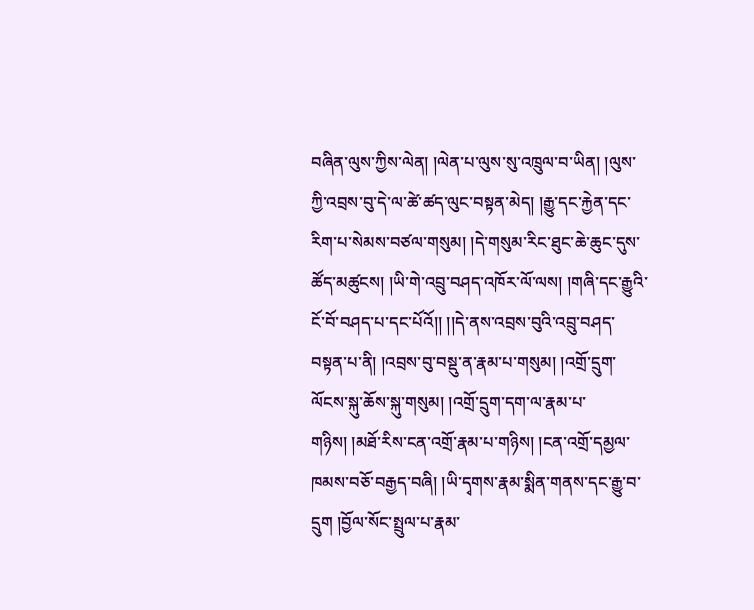བཞིན་ལུས་ཀྱིས་ལེན། །ལེན་པ་ལུས་སུ་འཁྲུལ་བ་ཡིན། །ལུས་ཀྱི་འབྲས་བུ་དེ་ལ་ཚེ་ཚད་ལུང་བསྟན་མེད། །རྒྱུ་དང་རྐྱེན་དང་རིག་པ་སེམས་བཙལ་གསུམ། །དེ་གསུམ་རིང་ཐུང་ཆེ་ཆུང་དུས་ཚོད་མཚུངས། །ཡི་གེ་འབྲུ་བཤད་འཁོར་ལོ་ལས། །གཞི་དང་རྒྱུའི་ངོ་བོ་བཤད་པ་དང་པོའོ།། །།དེ་ནས་འབྲས་བུའི་འབྲུ་བཤད་བསྟན་པ་ནི། །འབྲས་བུ་བསྡུ་ན་རྣམ་པ་གསུམ། །འགྲོ་དྲུག་ལོངས་སྐུ་ཆོས་སྐུ་གསུམ། །འགྲོ་དྲུག་དག་ལ་རྣམ་པ་གཉིས། །མཐོ་རིས་ངན་འགྲོ་རྣམ་པ་གཉིས། །ངན་འགྲོ་དམྱལ་ཁམས་བཅོ་བརྒྱད་བཞི། །ཡི་དྭགས་རྣམ་སྨིན་གནས་དང་རྒྱུ་བ་དྲུག །བྱོལ་སོང་སྤྲུལ་པ་རྣམ་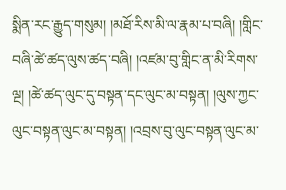སྨིན་རང་རྒྱུད་གསུམ། །མཐོ་རིས་མི་ལ་རྣམ་པ་བཞི། །གླིང་བཞི་ཚེ་ཚད་ལུས་ཚད་བཞི། །འཛམ་བུ་གླིང་ན་མི་རིགས་ལྔ། །ཚེ་ཚད་ལུང་དུ་བསྟན་དང་ལུང་མ་བསྟན། །ལུས་ཀྱང་ལུང་བསྟན་ལུང་མ་བསྟན། །འབྲས་བུ་ལུང་བསྟན་ལུང་མ་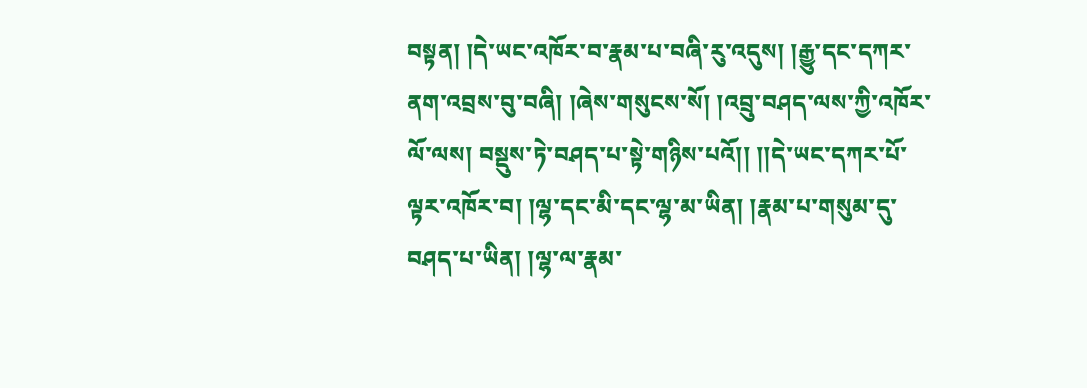བསྟན། །དེ་ཡང་འཁོར་བ་རྣམ་པ་བཞི་རུ་འདུས། །རྒྱུ་དང་དཀར་ནག་འབྲས་བུ་བཞི། །ཞེས་གསུངས་སོ། །འབྲུ་བཤད་ལས་ཀྱི་འཁོར་ལོ་ལས། བསྡུས་ཏེ་བཤད་པ་སྟེ་གཉིས་པའོ།། །།དེ་ཡང་དཀར་པོ་ལྟར་འཁོར་བ། །ལྷ་དང་མི་དང་ལྷ་མ་ཡིན། །རྣམ་པ་གསུམ་དུ་བཤད་པ་ཡིན། །ལྷ་ལ་རྣམ་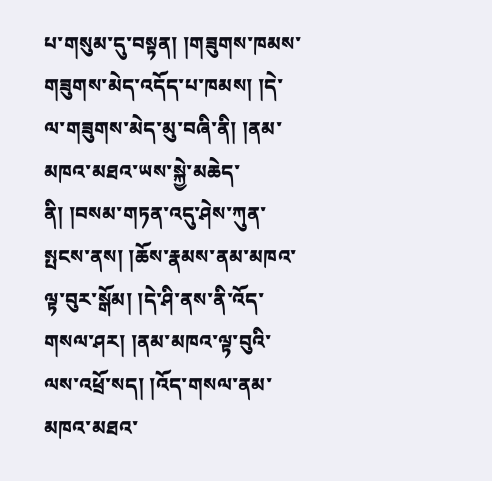པ་གསུམ་དུ་བསྟན། །གཟུགས་ཁམས་གཟུགས་མེད་འདོད་པ་ཁམས། །དེ་ལ་གཟུགས་མེད་མུ་བཞི་ནི། །ནམ་མཁའ་མཐའ་ཡས་སྐྱེ་མཆེད་ནི། །བསམ་གཏན་འདུ་ཤེས་ཀུན་སྤངས་ནས། །ཆོས་རྣམས་ནམ་མཁའ་ལྟ་བུར་སྒོམ། །དེ་ཤི་ནས་ནི་འོད་གསལ་ཤར། །ནམ་མཁའ་ལྟ་བུའི་ལས་འཕྲོ་སད། །འོད་གསལ་ནམ་མཁའ་མཐའ་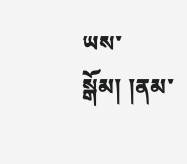ཡས་སྒོམ། །ནམ་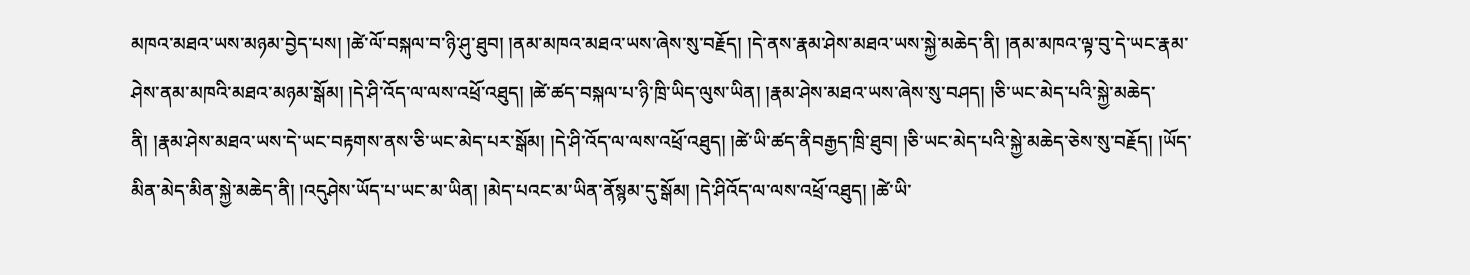མཁའ་མཐའ་ཡས་མཉམ་བྱེད་པས། །ཚེ་ལོ་བསྐལ་བ་ཉི་ཤུ་ཐུབ། །ནམ་མཁའ་མཐའ་ཡས་ཞེས་སུ་བརྗོད། །དེ་ནས་རྣམ་ཤེས་མཐའ་ཡས་སྐྱེ་མཆེད་ནི། །ནམ་མཁའ་ལྟ་བུ་དེ་ཡང་རྣམ་ཤེས་ནམ་མཁའི་མཐའ་མཉམ་སྒོམ། །དེ་ཤི་འོད་ལ་ལས་འཕྲོ་འཐུད། །ཚེ་ཚད་བསྐལ་པ་ཉི་ཁྲི་ཡིད་ལུས་ཡིན། །རྣམ་ཤེས་མཐའ་ཡས་ཞེས་སུ་བཤད། །ཅི་ཡང་མེད་པའི་སྐྱེ་མཆེད་ནི། །རྣམ་ཤེས་མཐའ་ཡས་དེ་ཡང་བརྟགས་ནས་ཅི་ཡང་མེད་པར་སྒོམ། །དེ་ཤི་འོད་ལ་ལས་འཕྲོ་འཐུད། །ཚེ་ཡི་ཚད་ནིབརྒྱད་ཁྲི་ཐུབ། །ཅི་ཡང་མེད་པའི་སྐྱེ་མཆེད་ཅེས་སུ་བརྗོད། །ཡོད་མིན་མེད་མིན་སྐྱེ་མཆེད་ནི། །འདུཤེས་ཡོད་པ་ཡང་མ་ཡིན། །མེད་པའང་མ་ཡིན་ནོསྙམ་དུ་སྒོམ། །དེ་ཤིའོད་ལ་ལས་འཕྲོ་འཐུད། །ཚེ་ཡི་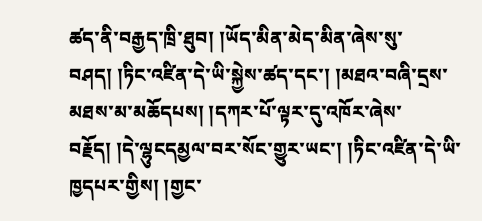ཚད་ནི་བརྒྱད་ཁྲི་ཐུབ། །ཡོད་མིན་མེད་མིན་ཞེས་སུ་བཤད། །ཏིང་འཛིན་དེ་ཡི་སྐྱེས་ཚད་དང་། །མཐའ་བཞི་དྲས་མཐས་མ་མཆོདཔས། །དཀར་པོ་ལྟར་དུ་འཁོར་ཞེས་བརྗོད། །དེ་ལྷུངདམྱལ་བར་སོང་གྱུར་ཡང་། །ཏིང་འཛིན་དེ་ཡི་ཁྱདཔར་གྱིས། །གྱང་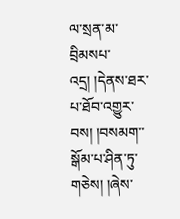ལ་སྲན་མ་བྲིམསཔ་འདྲ། །དེནས་ཐར་པ་ཐོབ་འགྱུར་བས། །བསམག་་སྒོམ་པ་ཤིན་ཏུ་གཅེས། །ཞེས་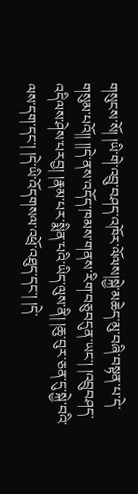གསུངས་སོ། །ཡི་གེ་འབྲུ་བཤད་འཁོར་ལོལས།སྐྱེ་མཆེད་མུ་བཞི་བསྟན་པ་དེ་གསུམ་པའོ།། །།དེ་ནས་འདོད་ཁམས་གནས་རིག་བཅུབདུན་ཡང་། །འབྲུབཤད་འདིལས་ཤེས་པརབྱ། །རྣམ་པར་སྨིན་པའི་ཡིད་ལུས་ནི། །ཆུ་བུར་ཅན་དུ་སྐྱེ་བའི་ལས་དག་དང་། །དེ་ཡི་འོདགསལ་འཕྲོ་འཐུད་དང་། །དེ་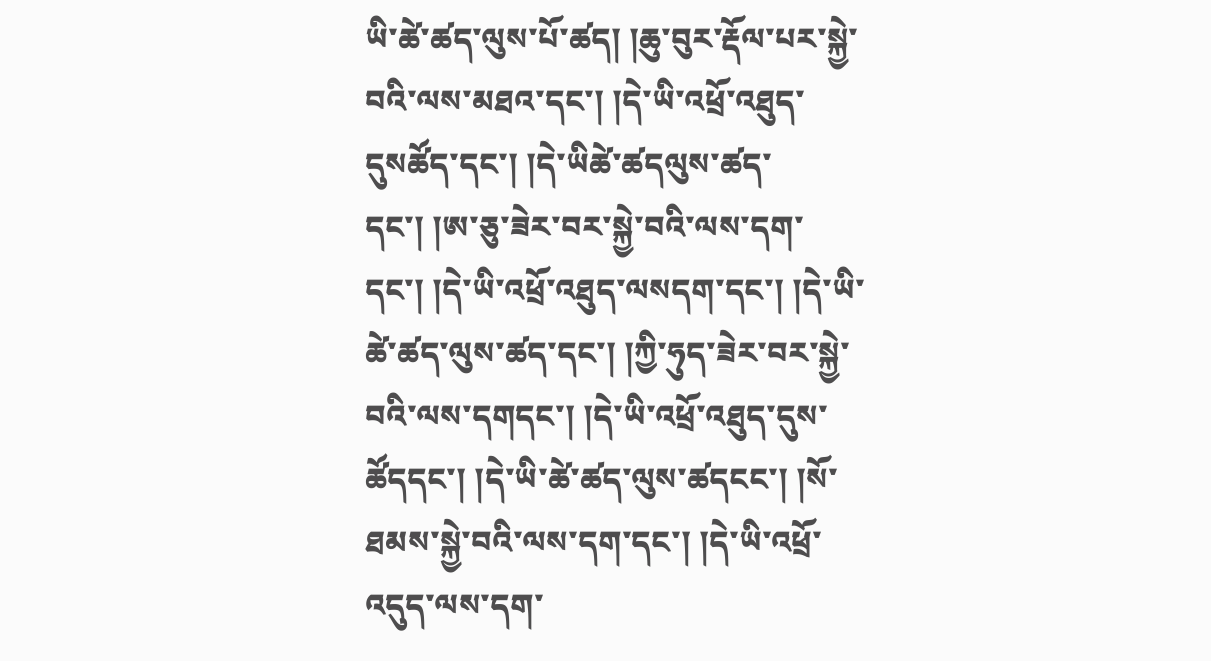ཡི་ཚེ་ཚད་ལུས་པོ་ཚད། །ཆུ་བུར་རྡོལ་པར་སྐྱེ་བའི་ལས་མཐའ་དང་། །དེ་ཡི་འཕྲོ་འཐུད་དུསཚོད་དང་། །དེ་ཡིཚེ་ཚདལུས་ཚད་དང་། །ཨ་ཅུ་ཟེར་བར་སྐྱེ་བའི་ལས་དག་དང་། །དེ་ཡི་འཕྲོ་འཐུད་ལསདག་དང་། །དེ་ཡི་ཚེ་ཚད་ལུས་ཚད་དང་། །ཀྱི་ཧུད་ཟེར་བར་སྐྱེ་བའི་ལས་དགདང་། །དེ་ཡི་འཕྲོ་འཐུད་དུས་ཚོདདང་། །དེ་ཡི་ཚེ་ཚད་ལུས་ཚདངང་། །སོ་ཐམས་སྐྱེ་བའི་ལས་དག་དང་། །དེ་ཡི་འཕྲོ་འདུད་ལས་དག་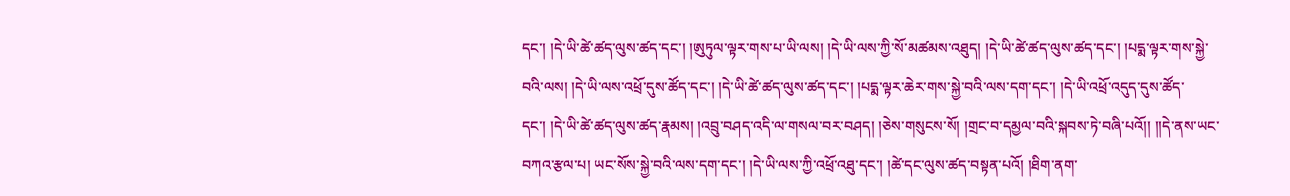དང་། །དེ་ཡི་ཚེ་ཚད་ལུས་ཚད་དང་། །ཨུཏུལ་ལྟར་གས་པ་ཡི་ལས། །དེ་ཡི་ལས་ཀྱི་སོ་མཚམས་འཐུད། །དེ་ཡི་ཚེ་ཚད་ལུས་ཚད་དང་། །པདྨ་ལྟར་གས་སྐྱེ་བའི་ལས། །དེ་ཡི་ལས་འཕྲོ་དུས་ཚོད་དང་། །དེ་ཡི་ཚེ་ཚད་ལུས་ཚད་དང་། །པདྨ་ལྟར་ཆེར་གས་སྐྱེ་བའི་ལས་དག་དང་། །དེ་ཡི་འཕྲོ་འདུད་དུས་ཚོད་དང་། །དེ་ཡི་ཚེ་ཚད་ལུས་ཚད་རྣམས། །འབྲུ་བཤད་འདི་ལ་གསལ་བར་བཤད། །ཅེས་གསུངས་སོ། །གྲང་བ་དམྱལ་བའི་སྐབས་ཏེ་བཞི་པའོ།། །།དེ་ནས་ཡང་བཀའ་རྩལ་པ། ཡང་སོས་སྐྱེ་བའི་ལས་དག་དང་། །དེ་ཡི་ལས་ཀྱི་འཕྲོ་འཐུ་དང་། །ཚེ་དང་ལུས་ཚད་བསྟན་པའོ། །ཐིག་ནག་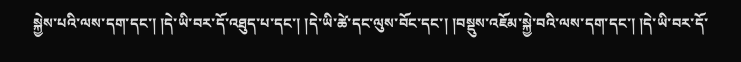སྐྱེས་པའི་ལས་དག་དང་། །དེ་ཡི་བར་དོ་འཐུད་པ་དང་། །དེ་ཡི་ཚེ་དང་ལུས་བོང་དང་། །བསྡུས་འཇོམ་སྐྱེ་བའི་ལས་དག་དང་། །དེ་ཡི་བར་དོ་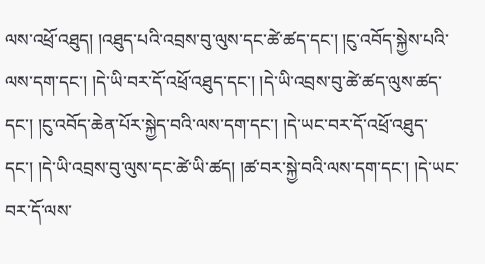ལས་འཕྲོ་འཐུད། །འཐུད་པའི་འབྲས་བུ་ལུས་དང་ཚེ་ཚད་དང་། །ངུ་འབོད་སྐྱེས་པའི་ལས་དག་དང་། །དེ་ཡི་བར་དོ་འཕྲོ་འཐུད་དང་། །དེ་ཡི་འབྲས་བུ་ཚེ་ཚད་ལུས་ཚད་དང་། །ངུ་འབོད་ཆེན་པོར་སྐྱེད་བའི་ལས་དག་དང་། །དེ་ཡང་བར་དོ་འཕྲོ་འཐུད་དང་། །དེ་ཡི་འབྲས་བུ་ལུས་དང་ཚེ་ཡི་ཚད། །ཚ་བར་སྐྱེ་བའི་ལས་དག་དང་། །དེ་ཡང་བར་དོ་ལས་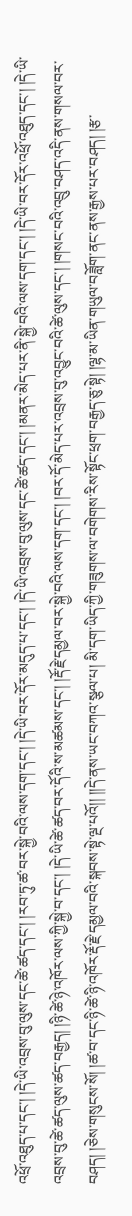འཕྲོ་འཐུད་པ་དང་། །དེ་ཡི་འབྲས་བུ་ལུས་དང་ཚེ་ཚད་དང་། །རབ་ཏུ་ཚ་བར་སྐྱེ་བའི་ལས་དག་དང་། །དེ་ཡི་བར་དོར་མདུད་པ་དང་། །དེ་ཡི་འབྲས་བུ་ལུས་དང་ཚེ་ཚད་དང་། །མནར་མེད་པར་ནི་སྐྱེ་བའི་ལས་དག་དང་། །དེ་ཡི་བར་དོར་འཕྲོ་འཐུད་དང་། །དེ་ཡི་འབྲས་བུ་ཚེ་ཚད་ལུས་ཚད་བརྒྱད། །ཉི་ཚེ་ཉེ་འཁོར་ལས་ཀྱི་སྐྱེ་བ་དང་། །དེ་ཡི་ཚེ་ཚད་བར་དོའི་ས་མཚམས་དང་། །རྡོ་རྗེ་དམྱལ་བར་སྐྱེ་བའི་ལས་དག་དང་། །བར་དོ་མེད་པར་འབྲས་བུ་འབྱུང་བའི་ཚེ་ལུས་དང་། །གསང་བའི་འབྲུ་བཤད་འདི་ནས་གསལ་བར་བཤད། །ཅེས་གསུངས་སོ། །ཚ་བ་དང་ཉི་ཚེ་ཉི་འཁོར་རྡོ་རྗེ་དམྱལ་བའི་སྐབས་སྟེ་ལྔ་པའོ།། །།དེ་ནས་ཡང་བཀའ་སྩལ་པ། མི་དག་ཡིད་ཀྱི་གཟུགས་ལ་བགེགས་རིས་སྟོང་ཕྲག་བརྒྱད་ཅུ་སྟེ། །ལྷ་མ་ཡིན་གཡུལ་བཟློག་ནང་ནས་རྒྱས་པར་བཤད། །རྩ་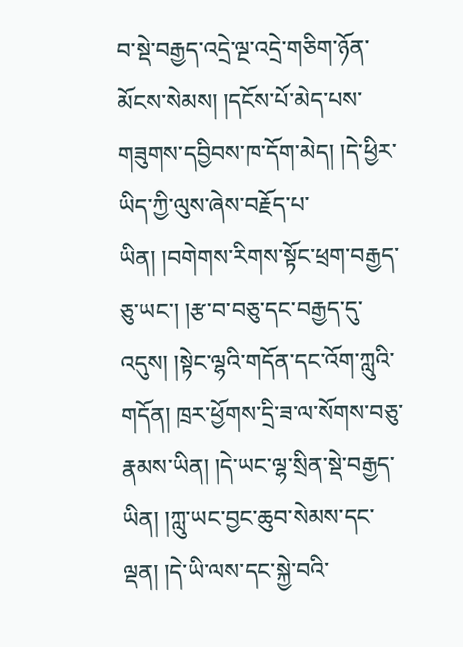བ་སྡེ་བརྒྱད་འདྲེ་ལྔ་འདྲེ་གཅིག་ཉོན་མོངས་སེམས། །དངོས་པོ་མེད་པས་གཟུགས་དབྱིབས་ཁ་དོག་མེད། །དེ་ཕྱིར་ཡིད་ཀྱི་ལུས་ཞེས་བརྗོད་པ་ཡིན། །བགེགས་རིགས་སྟོང་ཕྲག་བརྒྱད་ཅུ་ཡང་། །རྩ་བ་བཅུ་དང་བརྒྱད་དུ་འདུས། །སྟེང་ལྷའི་གདོན་དང་འོག་ཀླུའི་གདོན། ཁྲར་ཕྱོགས་དྲི་ཟ་ལ་སོགས་བཅུ་རྣམས་ཡིན། །དེ་ཡང་ལྷ་སྲིན་སྡེ་བརྒྱད་ཡིན། །ཀླུ་ཡང་བྱང་ཆུབ་སེམས་དང་ལྡན། །དེ་ཡི་ལས་དང་སྐྱེ་བའི་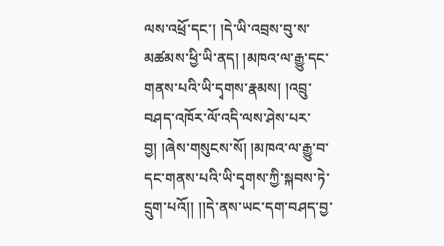ལས་འཕྲོ་དང་། །དེ་ཡི་འབྲས་བུ་ས་མཚམས་ཕྱི་ཡི་ནད། །མཁའ་ལ་རྒྱུ་དང་གནས་པའི་ཡི་དྭགས་རྣམས། །འབྲུ་བཤད་འཁོར་ལོ་འདི་ལས་ཤེས་པར་བྱ། །ཞེས་གསུངས་སོ། །མཁའ་ལ་རྒྱུ་བ་དང་གནས་པའི་ཡི་དྭགས་ཀྱི་སྐབས་ཏེ་དྲུག་པའོ།། །།དེ་ནས་ཡང་དག་བཤད་བྱ་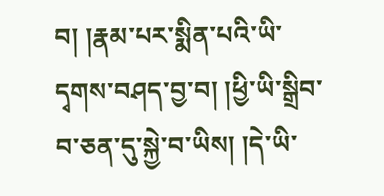བ། །རྣམ་པར་སྨིན་པའི་ཡི་དྭགས་བཤད་བྱ་བ། །ཕྱི་ཡི་སྒྲིབ་བ་ཅན་དུ་སྐྱེ་བ་ཡིས། །དེ་ཡི་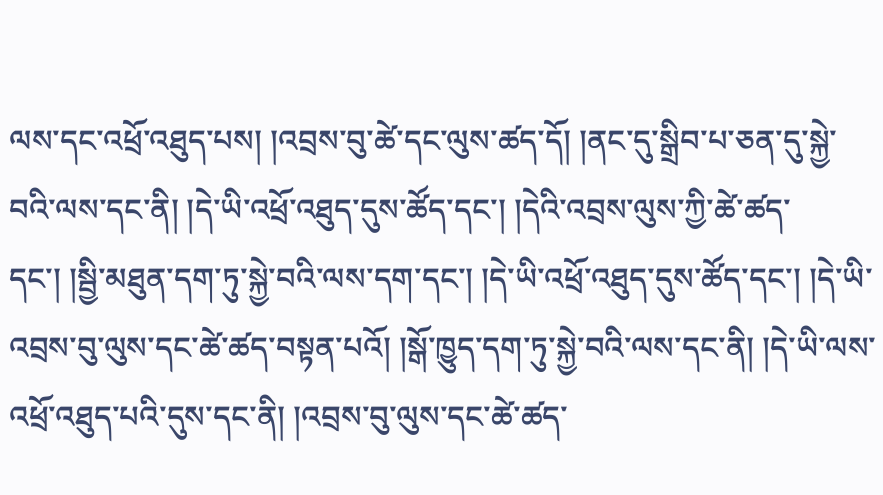ལས་དང་འཕྲོ་འཐུད་པས། །འབྲས་བུ་ཚེ་དང་ལུས་ཚད་དོ། །ནང་དུ་སྒྲིབ་པ་ཅན་དུ་སྐྱེ་བའི་ལས་དང་ནི། །དེ་ཡི་འཕྲོ་འཐུད་དུས་ཚོད་དང་། །དེའི་འབྲས་ལུས་ཀྱི་ཚེ་ཚད་དང་། །སྦྱི་མཐུན་དག་ཏུ་སྐྱེ་བའི་ལས་དག་དང་། །དེ་ཡི་འཕྲོ་འཐུད་དུས་ཚོད་དང་། །དེ་ཡི་འབྲས་བུ་ལུས་དང་ཚེ་ཚད་བསྟན་པའོ། །སྒོ་ཁྱུད་དག་ཏུ་སྐྱེ་བའི་ལས་དང་ནི། །དེ་ཡི་ལས་འཕྲོ་འཐུད་པའི་དུས་དང་ནི། །འབྲས་བུ་ལུས་དང་ཚེ་ཚད་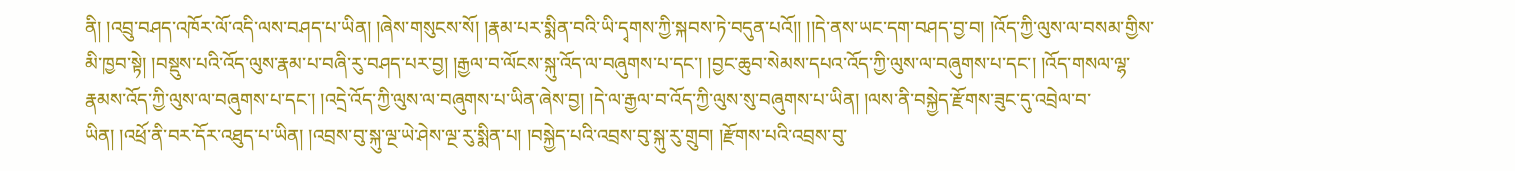ནི། །འབྲུ་བཤད་འཁོར་ལོ་འདི་ལས་བཤད་པ་ཡིན། །ཞེས་གསུངས་སོ། །རྣམ་པར་སྨིན་བའི་ཡི་དྭགས་ཀྱི་སྐབས་ཏེ་བདུན་པའོ།། །།དེ་ནས་ཡང་དག་བཤད་བྱ་བ། །འོད་ཀྱི་ལུས་ལ་བསམ་གྱིས་མི་ཁྱབ་སྟེ། །བསྡུས་པའི་འོད་ལུས་རྣམ་པ་བཞི་རུ་བཤད་པར་བྱ། །རྒྱལ་བ་ལོངས་སྐུ་འོད་ལ་བཞུགས་པ་དང་། །བྱང་ཆུབ་སེམས་དཔའ་འོད་ཀྱི་ལུས་ལ་བཞུགས་པ་དང་། །འོད་གསལ་ལྷ་རྣམས་འོད་ཀྱི་ལུས་ལ་བཞུགས་པ་དང་། །འདྲེ་འོད་ཀྱི་ལུས་ལ་བཞུགས་པ་ཡིན་ཞེས་བྱ། །དེ་ལ་རྒྱལ་བ་འོད་ཀྱི་ལུས་སུ་བཞུགས་པ་ཡིན། །ལས་ནི་བསྐྱེད་རྫོགས་ཟུང་དུ་འབྲེལ་བ་ཡིན། །འཕྲོ་ནི་བར་དོར་འཐུད་པ་ཡིན། །འབྲས་བུ་སྐུ་ལྔ་ཡེ་ཤེས་ལྔ་རུ་སྨིན་པ། །བསྐྱེད་པའི་འབྲས་བུ་སྐུ་རུ་གྲུབ། །རྫོགས་པའི་འབྲས་བུ་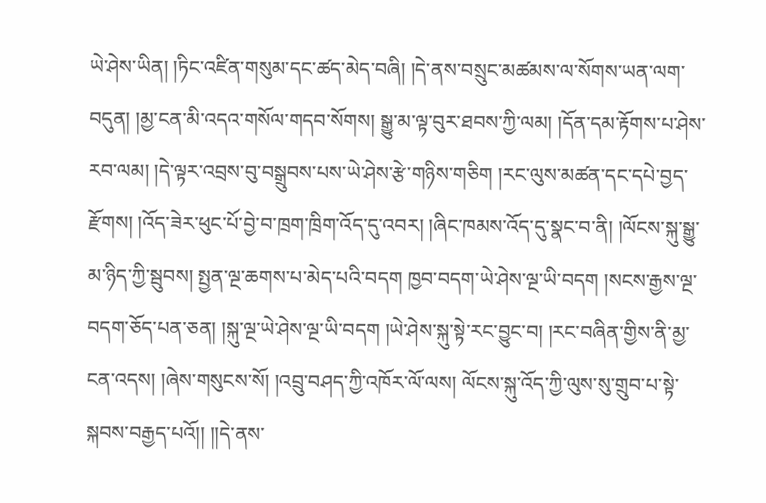ཡེ་ཤེས་ཡིན། །ཏིང་འཛིན་གསུམ་དང་ཚད་མེད་བཞི། །དེ་ནས་བསྲུང་མཚམས་ལ་སོགས་ཡན་ལག་བདུན། །མྱ་ངན་མི་འདའ་གསོལ་གདབ་སོགས། སྒྱུ་མ་ལྟ་བུར་ཐབས་ཀྱི་ལམ། །དོན་དམ་རྟོགས་པ་ཤེས་རབ་ལམ། །དེ་ལྟར་འབྲས་བུ་བསྒྲུབས་པས་ཡེ་ཤེས་རྩེ་གཉིས་གཅིག །རང་ལུས་མཚན་དང་དཔེ་བྱད་རྫོགས། །འོད་ཟེར་ཕུང་པོ་བྱེ་བ་ཁྲག་ཁྲིག་འོད་དུ་འབར། །ཞིང་ཁམས་འོད་དུ་སྣང་བ་ནི། །ལོངས་སྐུ་སྒྱུ་མ་ཉིད་ཀྱི་སྦུབས། སྤྱན་ལྔ་ཆགས་པ་མེད་པའི་བདག ཁྱབ་བདག་ཡེ་ཤེས་ལྔ་ཡི་བདག །སངས་རྒྱས་ལྔ་བདག་ཅོད་པན་ཅན། །སྐུ་ལྔ་ཡེ་ཤེས་ལྔ་ཡི་བདག །ཡེ་ཤེས་སྐུ་སྟེ་རང་བྱུང་བ། །རང་བཞིན་གྱིས་ནི་མྱ་ངན་འདས། །ཞེས་གསུངས་སོ། །འབྲུ་བཤད་ཀྱི་འཁོར་ལོ་ལས། ལོངས་སྐུ་འོད་ཀྱི་ལུས་སུ་གྲུབ་པ་སྟེ་སྐབས་བརྒྱད་པའོ།། །།དེ་ནས་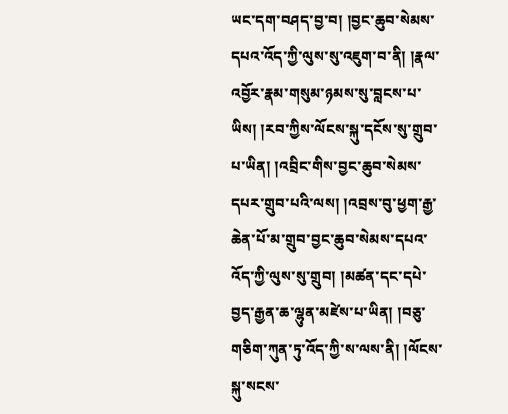ཡང་དག་བཤད་བྱ་བ། །བྱང་ཆུབ་སེམས་དཔའ་འོད་ཀྱི་ལུས་སུ་འཇུག་བ་ནི། །རྣལ་འབྱོར་རྣམ་གསུམ་ཉམས་སུ་བླངས་པ་ཡིས། །རབ་ཀྱིས་ལོངས་སྐུ་དངོས་སུ་གྲུབ་པ་ཡིན། །འབྲིང་གིས་བྱང་ཆུབ་སེམས་དཔར་གྲུབ་པའི་ལས། །འབྲས་བུ་ཕྱག་རྒྱ་ཆེན་པོ་མ་གྲུབ་བྱང་ཆུབ་སེམས་དཔའ་འོད་ཀྱི་ལུས་སུ་གྲུབ། །མཚན་དང་དཔེ་བྱད་རྒྱན་ཆ་ལྷུན་མཛེས་པ་ཡིན། །བཅུ་གཅིག་ཀུན་ཏུ་འོད་ཀྱི་ས་ལས་ནི། །ལོངས་སྐུ་སངས་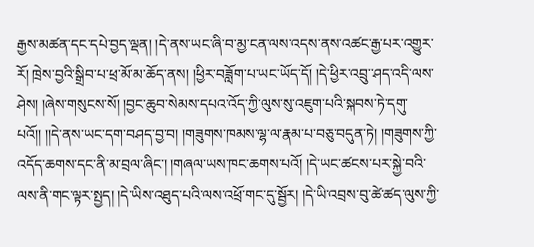རྒྱས་མཚན་དང་དཔེ་བྱད་ལྡན། །དེ་ནས་ཡང་ཞི་བ་མྱ་ངན་ལས་འདས་ནས་འཚང་རྒྱ་པར་འགྱུར་རོ། ཁྲེས་བྱའི་སྒྲིབ་པ་ཕྲ་མོ་མ་ཆོད་ནས། །ཕྱིར་བཟློག་པ་ཡང་ཡོད་དོ། །དེ་ཕྱིར་འབྲུ་་ཤད་འདི་ལས་ཤེས། །ཞེས་གསུངས་སོ། །བྱང་ཆུབ་སེམས་དཔའ་འོད་ཀྱི་ལུས་སུ་འཇུག་པའི་སྐབས་ཏེ་དགུ་པའོ།། །།དེ་ནས་ཡང་དག་བཤད་བྱ་བ། །གཟུགས་ཁམས་ལྷ་ལ་རྣམ་པ་བཅུ་བདུན་ཏེ། །གཟུགས་ཀྱི་འདོད་ཆགས་དང་ནི་མ་བྲལ་ཞིང་། །གཞལ་ཡས་ཁང་ཆགས་པའོ། །དེ་ཡང་ཚངས་པར་སྐྱེ་བའི་ལས་ནི་གང་ལྟར་སྤྱད། །དེ་ཡིས་འཐུད་པའི་ལས་འཕྲོ་གང་དུ་སྦྱོར། །དེ་ཡི་འབྲས་བུ་ཚེ་ཚད་ལུས་ཀྱི་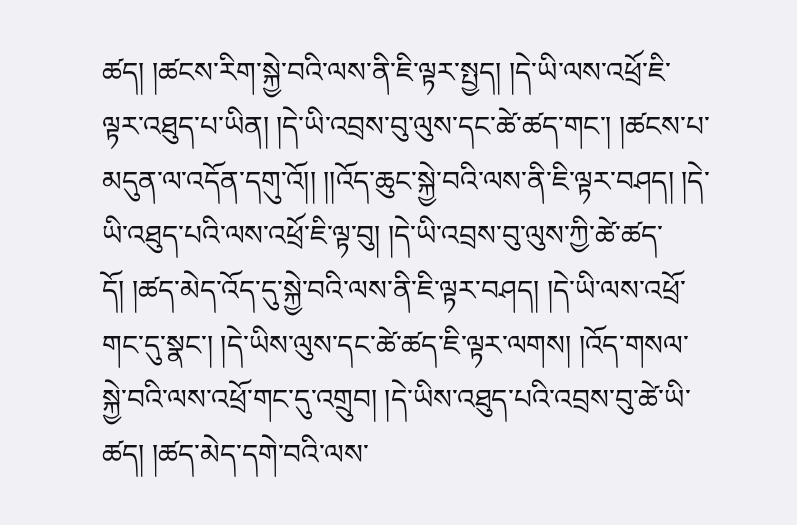ཚད། །ཚངས་རིག་སྐྱེ་བའི་ལས་ནི་ཇི་ལྟར་སྤྱད། །དེ་ཡི་ལས་འཕྲོ་ཇི་ལྟར་འཐུད་པ་ཡིན། །དེ་ཡི་འབྲས་བུ་ལུས་དང་ཚེ་ཚད་གང་། །ཚངས་པ་མདུན་ལ་འདོན་དགུ་འོ།། །།འོད་ཆུང་སྐྱེ་བའི་ལས་ནི་ཇི་ལྟར་བཤད། །དེ་ཡི་འཐུད་པའི་ལས་འཕྲོ་ཇི་ལྟ་བུ། །དེ་ཡི་འབྲས་བུ་ལུས་ཀྱི་ཚེ་ཚད་དོ། །ཚད་མེད་འོད་དུ་སྐྱེ་བའི་ལས་ནི་ཇི་ལྟར་བཤད། །དེ་ཡི་ལས་འཕྲོ་གང་དུ་སྣང་། །དེ་ཡིས་ལུས་དང་ཚེ་ཚད་ཇི་ལྟར་ལགས། །འོད་གསལ་སྐྱེ་བའི་ལས་འཕྲོ་གང་དུ་འགྲུབ། །དེ་ཡིས་འཐུད་པའི་འབྲས་བུ་ཚེ་ཡི་ཚད། །ཚད་མེད་དགེ་བའི་ལས་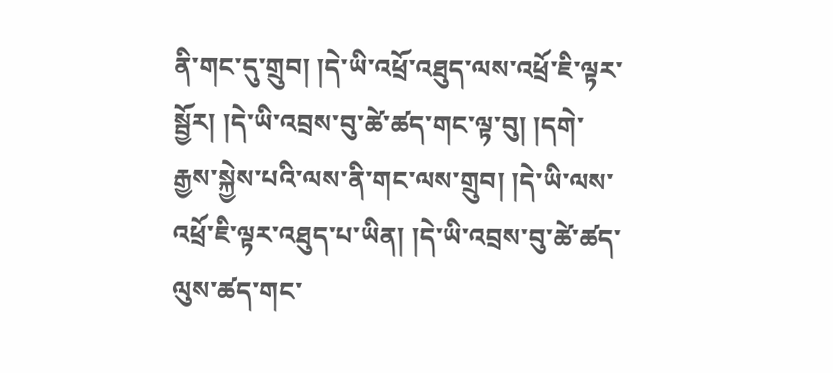ནི་གང་དུ་གྲུབ། །དེ་ཡི་འཕྲོ་འཐུད་ལས་འཕྲོ་ཇི་ལྟར་སྦྱོར། །དེ་ཡི་འབྲས་བུ་ཚེ་ཚད་གང་ལྟ་བུ། །དགེ་རྒྱས་སྐྱེས་པའི་ལས་ནི་གང་ལས་གྲུབ། །དེ་ཡི་ལས་འཕྲོ་ཇི་ལྟར་འཐུད་པ་ཡིན། །དེ་ཡི་འབྲས་བུ་ཚེ་ཚད་ལུས་ཚད་གང་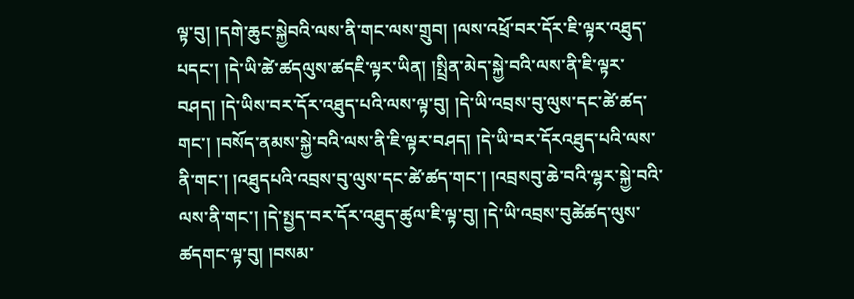ལྟ་བུ། །དགེ་ཆུང་སྐྱེབའི་ལས་ནི་གང་ལས་གྲུབ། །ལས་འཕྲོ་བར་དོར་ཇི་ལྟར་འཐུད་པདང་། །དེ་ཡི་ཚེ་ཚདལུས་ཚདཇི་ལྟར་ཡིན། །སྤྲིན་མེད་སྐྱེ་བའི་ལས་ནི་ཇི་ལྟར་བཤད། །དེ་ཡིས་བར་དོར་འཐུད་པའི་ལས་ལྟ་བུ། །དེ་ཡི་འབྲས་བུ་ལུས་དང་ཚེ་ཚད་གང་། །བསོད་ནམས་སྐྱེ་བའི་ལས་ནི་ཇི་ལྟར་བཤད། །དེ་ཡི་བར་དོརའཐུད་པའི་ལས་ནི་གང་། །འཐུདཔའི་འབྲས་བུ་ལུས་དང་ཚེ་ཚད་གང་། །འབྲསབུ་ཆེ་བའི་ལྷར་སྐྱེ་བའི་ལས་ནི་གང་། །དེ་སྤྱད་བར་དོར་འཐུད་ཚུལ་ཇི་ལྟ་བུ། །དེ་ཡི་འབྲས་བུཚེཚད་ལུས་ཚདགང་ལྟ་བུ། །བསམ་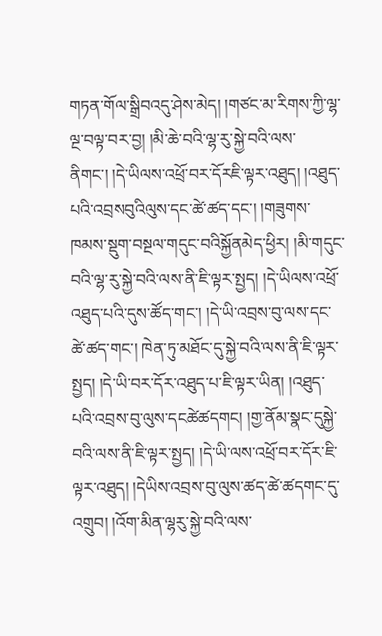གཏན་གོལ་སྒྲིབའདུ་ཤེས་མེད། །གཙང་མ་རིགས་ཀྱི་ལྷ་ལྔ་བལྟ་བར་བྱ། །མི་ཆེ་བའི་ལྷ་རུ་སྐྱེ་བའི་ལས་ནིགང་། །དེ་ཡིལས་འཕྲོ་བར་དོརཇི་ལྟར་འཐུད། །འཐུད་པའི་འབྲསབུའིལུས་དང་ཚེ་ཚད་དང་། །གཟུགས་ཁམས་སྡུག་བསྔལ་གདུང་བའིསྐྱོནམེད་ཕྱིར། །མི་གདུང་བའི་ལྷ་རུ་སྐྱེ་བའི་ལས་ནི་ཇི་ལྟར་སྤྱད། །དེ་ཡིལས་འཕྲོ་འཐུད་པའི་དུས་ཚོད་གང་། །དེ་ཡི་འབྲས་བུ་ལས་དང་ཚེ་ཚད་གང་། ཁེན་ཏུ་མཐོང་དུ་སྐྱེ་བའི་ལས་ནི་ཇི་ལྟར་སྤྱད། །དེ་ཡི་བར་དོར་འཐུད་པ་ཇི་ལྟར་ཡིན། །འཐུད་པའི་འབྲས་བུ་ལུས་དངཚེཚདགང། །གྱ་ནོམ་སྣང་དུསྐྱེ་བའི་ལས་ནི་ཇི་ལྟར་སྤྱད། །དེ་ཡི་ལས་འཕྲོ་བར་དོར་ཇི་ལྟར་འཐུད། །དེཡིས་འབྲས་བུ་ལུས་ཚད་ཚེ་ཚདགང་དུ་འགྲུབ། །འོག་མིན་ལྷརུ་སྐྱེ་བའི་ལས་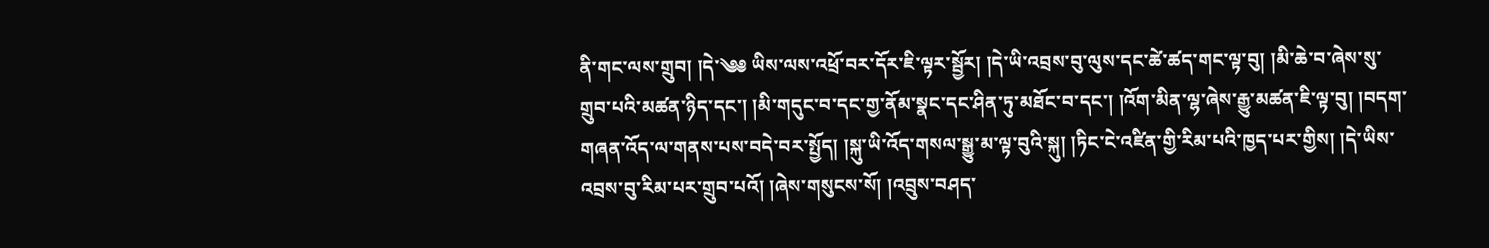ནི་གང་ལས་གྲུབ། །དེ་༄༅ ཡིས་ལས་འཕྲོ་བར་དོར་ཇི་ལྟར་སྦྱོར། །དེ་ཡི་འབྲས་བུ་ལུས་དང་ཚེ་ཚད་གང་ལྟ་བུ། །མི་ཆེ་བ་ཞེས་སུ་གྲུབ་པའི་མཚན་ཉིད་དང་། །མི་གདུང་བ་དང་གྱ་ནོམ་སྣང་དང་ཤིན་ཏུ་མཐོང་བ་དང་། །འོག་མིན་ལྷ་ཞེས་རྒྱུ་མཚན་ཇི་ལྟ་བུ། །བདག་གཞན་འོད་ལ་གནས་པས་བདེ་བར་སྤྱོད། །སྐུ་ཡི་འོད་གསལ་སྒྱུ་མ་ལྟ་བུའི་སྐུ། །ཏིང་ངེ་འཛིན་གྱི་རིམ་པའི་ཁྱད་པར་གྱིས། །དེ་ཡིས་འབྲས་བུ་རིམ་པར་གྲུབ་པའོ། །ཞེས་གསུངས་སོ། །འབྲུས་བཤད་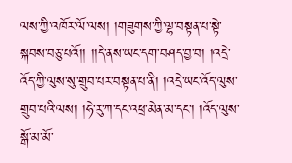ལས་ཀྱི་འཁོར་ལོ་ལས། །གཟུགས་ཀྱི་ལྷ་བསྟན་པ་སྟེ་སྐབས་བཅུ་པའོ།། །།དེ་ནས་ཡང་དག་བཤད་བྱ་བ། །འདྲེ་འོད་ཀྱི་ལུས་སུ་གྲུབ་པར་བསྟན་པ་ནི། །འདྲེ་ཡང་འོད་ལུས་གྲུབ་པའི་ལས། །ཧེ་རུ་ཀ་དང་འཕྲ་མེན་མ་དང་། །འོད་ལུས་སྒོ་མ་མོ་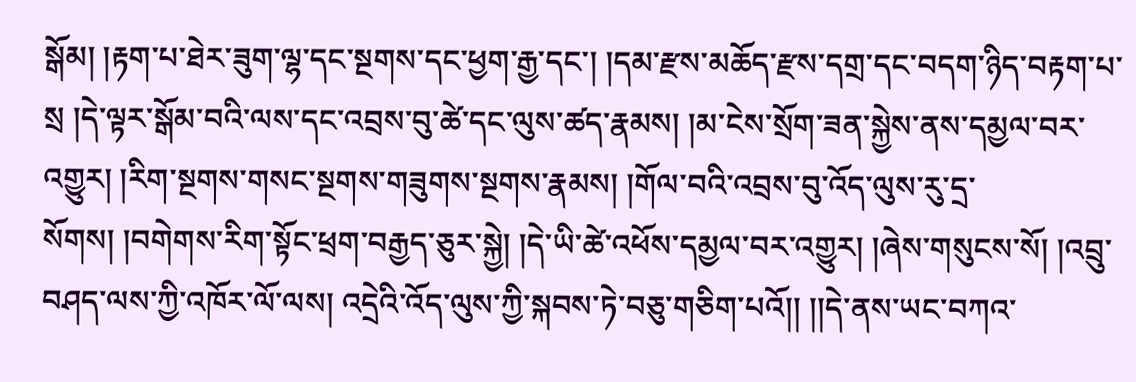སྒོམ། །རྟག་པ་ཐེར་ཟུག་ལྷ་དང་སྔགས་དང་ཕྱག་རྒྱ་དང་། །དམ་རྫས་མཆོད་རྫས་དགྲ་དང་བདག་ཉིད་བརྟག་པ་སྲ །དེ་ལྟར་སྒོམ་བའི་ལས་དང་འབྲས་བུ་ཚེ་དང་ལུས་ཚད་རྣམས། །མ་ངེས་སྲོག་ཟན་སྐྱེས་ནས་དམྱལ་བར་འགྱུར། །རིག་སྔགས་གསང་སྔགས་གཟུགས་སྔགས་རྣམས། །གོལ་བའི་འབྲས་བུ་འོད་ལུས་རུ་དྲ་སོགས། །བགེགས་རིག་སྟོང་ཕྲག་བརྒྱད་ཅུར་སྐྱེ། །དེ་ཡི་ཚེ་འཕོས་དམྱལ་བར་འགྱུར། །ཞེས་གསུངས་སོ། །འབྲུ་བཤད་ལས་ཀྱི་འཁོར་ལོ་ལས། འདྲེའི་འོད་ལུས་ཀྱི་སྐབས་ཏེ་བཅུ་གཅིག་པའོ།། །།དེ་ནས་ཡང་བཀའ་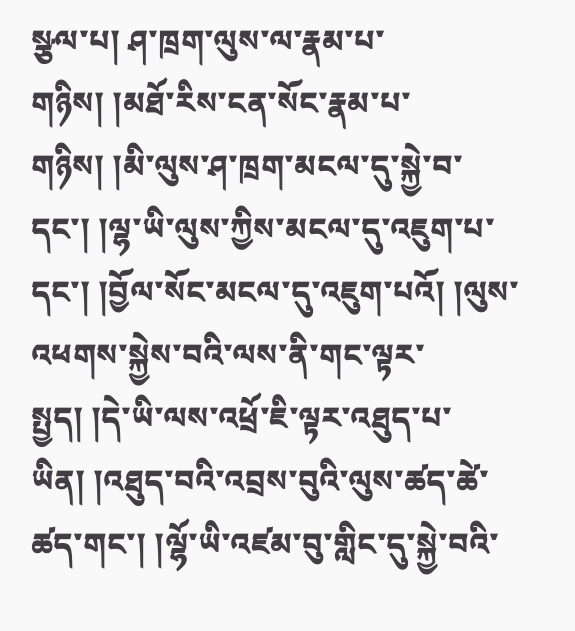སྩལ་པ། ཤ་ཁྲག་ལུས་ལ་རྣམ་པ་གཉིས། །མཐོ་རིས་ངན་སོང་རྣམ་པ་གཉིས། །མི་ལུས་ཤ་ཁྲག་མངལ་དུ་སྐྱེ་བ་དང་། །ལྷ་ཡི་ལུས་ཀྱིས་མངལ་དུ་འཇུག་པ་དང་། །བྱོལ་སོང་མངལ་དུ་འཇུག་པའོ། །ལུས་འཕགས་སྐྱེས་བའི་ལས་ནི་གང་ལྟར་སྤྱད། །དེ་ཡི་ལས་འཕྲོ་ཇི་ལྟར་འཐུད་པ་ཡིན། །འཐུད་བའི་འབྲས་བུའི་ལུས་ཚད་ཚེ་ཚད་གང་། །ལྷོ་ཡི་འཛམ་བུ་གླིང་དུ་སྐྱེ་བའི་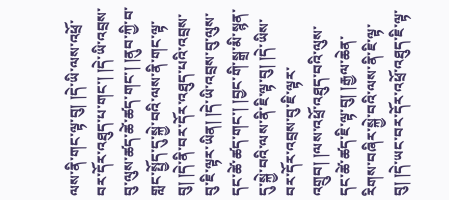ལས་ནི་གང་ལྟ་བུ། །དེ་ཡི་ལས་འཕྲོ་བར་དོར་འཐུད་པ་གང་། །དེ་ཡི་འབྲས་བུ་ལུས་ཚད་ཚེ་ཚད་གང་། །ནུབ་ཀྱི་བ་གླང་སྤྱོད་དུ་སྐྱེ་བའི་ལས་ནི་གང་ལྟ་བུ། །དེ་ནི་བར་དོར་འཐུད་པའི་འབྲས་བུ་ཇི་ལྟར་ཡིན། །དེ་ཡི་འབྲས་བུ་ལུས་དང་ཚེ་ཚད་གང་། །བྱང་གི་སྒྲ་མི་སྙན་དུ་སྐྱེ་བའི་ལས་ནི་ཇི་ལྟ་བུ། །དེ་ཡིས་བར་དོར་འབྲས་བུ་ཇི་ལྟར་འགྲུབ། །ལས་འཕྲོ་འཐུད་བའི་ལུས་དང་ཚེ་ཚད་ཇི་ལྟ་བུ། །རྒྱལ་ཆེན་རིགས་བཞིར་སྐྱེ་བའི་ལས་ནི་ཇི་ལྟ་བུ། །དེ་ཡང་བར་དོར་འཕྲོ་འཐུད་ཇི་ལྟ་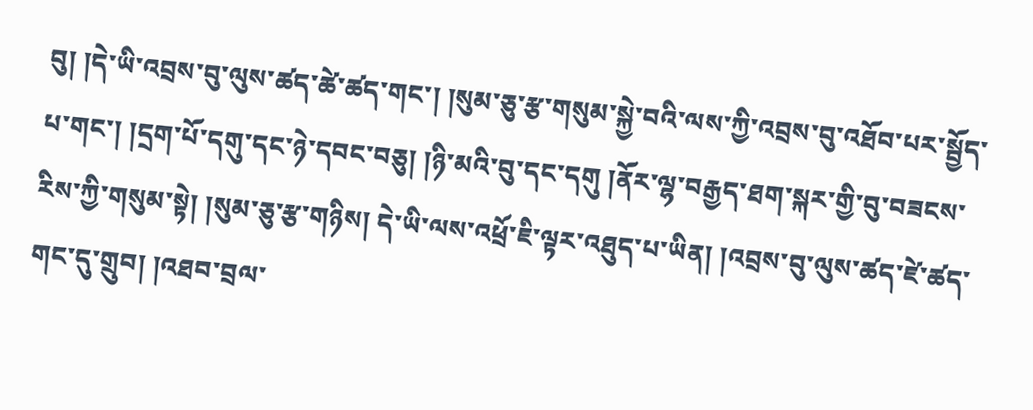བུ། །དེ་ཡི་འབྲས་བུ་ལུས་ཚད་ཚེ་ཚད་གང་། །སུམ་ཅུ་རྩ་གསུམ་སྐྱེ་བའི་ལས་ཀྱི་འབྲས་བུ་འཐོབ་པར་སྦྱོད་པ་གང་། །དྲག་པོ་དགུ་དང་ཉེ་དབང་བཅུ། །ཉི་མའི་བུ་དང་དགུ །ནོར་ལྷ་བརྒྱད་ཐག་སྐར་གྱི་བུ་བཟངས་རིས་ཀྱི་གསུམ་སྟེ། །སུམ་ཅུ་རྩ་གཉིས། དེ་ཡི་ལས་འཕྲོ་ཇི་ལྟར་འཐུད་པ་ཡིན། །འབྲས་བུ་ལུས་ཚད་ཛེ་ཚད་གང་དུ་གྲུབ། །འཐབ་བྲལ་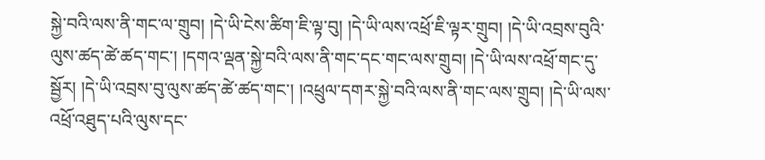སྐྱེ་བའི་ལས་ནི་གང་ལ་གྲུབ། །དེ་ཡི་ངེས་ཚིག་ཇི་ལྟ་བུ། །དེ་ཡི་ལས་འཕྲོ་ཇི་ལྟར་གྲུབ། །དེ་ཡི་འབྲས་བུའི་ལུས་ཚད་ཚེ་ཚད་གང་། །དགའ་ལྡན་སྐྱེ་བའི་ལས་ནི་གང་དང་གང་ལས་གྲུབ། །དེ་ཡི་ལས་འཕྲོ་གང་དུ་སྦྱོར། །དེ་ཡི་འབྲས་བུ་ལུས་ཚད་ཚེ་ཚད་གང་། །འཕྲུལ་དགར་སྐྱེ་བའི་ལས་ནི་གང་ལས་གྲུབ། །དེ་ཡི་ལས་འཕྲོ་འཐུད་པའི་ལུས་དང་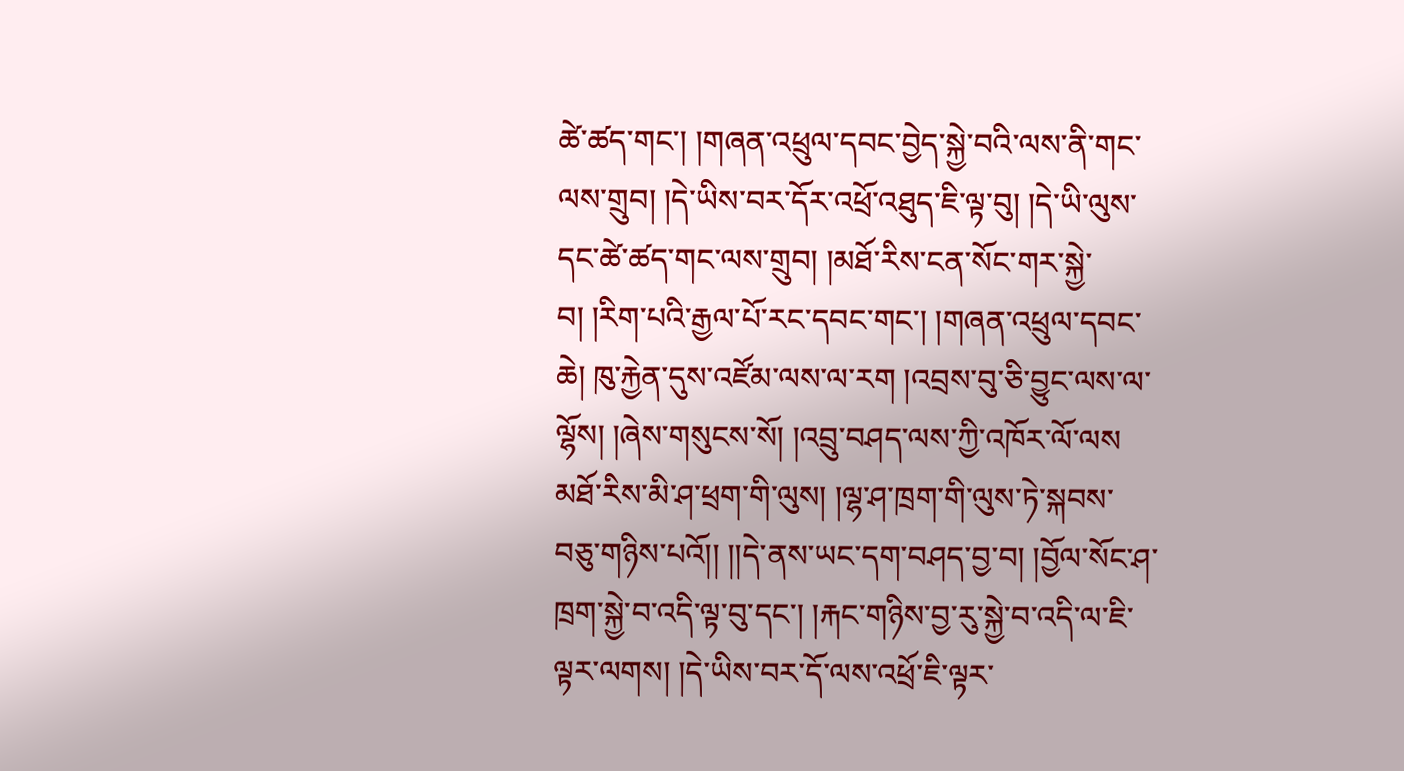ཚེ་ཚད་གང་། །གཞན་འཕྲུལ་དབང་བྱེད་སྐྱེ་བའི་ལས་ནི་གང་ལས་གྲུབ། །དེ་ཡིས་བར་དོར་འཕྲོ་འཐུད་ཇི་ལྟ་བུ། །དེ་ཡི་ལུས་དང་ཚེ་ཚད་གང་ལས་གྲུབ། །མཐོ་རིས་ངན་སོང་གར་སྐྱེ་བ། །རིག་པའི་རྒྱལ་པོ་རང་དབང་གང་། །གཞན་འཕྲུལ་དབང་ཆེ། ཁུ་རྐྱེན་དུས་འཛོམ་ལས་ལ་རག །འབྲས་བུ་ཅི་བྱུང་ལས་ལ་ལྷོས། །ཞེས་གསུངས་སོ། །འབྲུ་བཤད་ལས་ཀྱི་འཁོར་ལོ་ལས མཐོ་རིས་མི་ཤ་ཕྲག་གི་ལུས། །ལྷ་ཤ་ཁྲག་གི་ལུས་ཏེ་སྐབས་བཅུ་གཉིས་པའོ།། །།དེ་ནས་ཡང་དག་བཤད་བྱ་བ། །བྱོལ་སོང་ཤ་ཁྲག་སྐྱེ་བ་འདི་ལྟ་བུ་དང་། །རྐང་གཉིས་བྱ་རུ་སྐྱེ་བ་འདི་ལ་ཇི་ལྟར་ལགས། །དེ་ཡིས་བར་དོ་ལས་འཕྲོ་ཇི་ལྟར་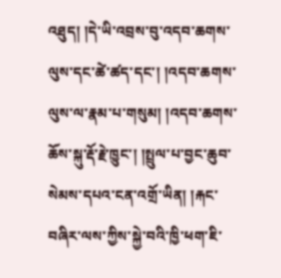འཐུད། །དེ་ཡི་འབྲས་བུ་འདབ་ཆགས་ལུས་དང་ཚེ་ཚད་དང་། །འདབ་ཆགས་ལུས་ལ་རྣམ་པ་གསུམ། །འདབ་ཆགས་ཆོས་སྐུ་རྡོ་རྗེ་ཁྱུང་། །སྤྲུལ་པ་བྱང་ཆུབ་སེམས་དཔའ་ངན་འགྲོ་ཡིན། །རྐང་བཞིར་ལས་ཀྱིས་སྐྱེ་བའི་ཁྱི་ཕག་ཇི་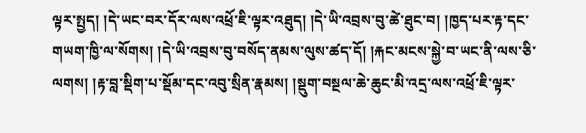ལྟར་སྤྱད། །དེ་ཡང་བར་དོར་ལས་འཕྲོ་ཇི་ལྟར་འཐུད། །དེ་ཡི་འབྲས་བུ་ཚེ་ཐུང་བ། །ཁྱད་པར་རྟ་དང་གཡག་ཁྱི་ལ་སོགས། །དེ་ཡི་འབྲས་བུ་བསོད་ནམས་ལུས་ཚད་དོ། །རྐང་མངས་སྐྱེ་བ་ཡང་ནི་ལས་ཅི་ལགས། །རྟ་བླ་སྡིག་པ་སྡོམ་དང་འབུ་སྲིན་རྣམས། །སྡུག་བསྔལ་ཆེ་ཆུང་མི་འདྲ་ལས་འཕྲོ་ཇི་ལྟར་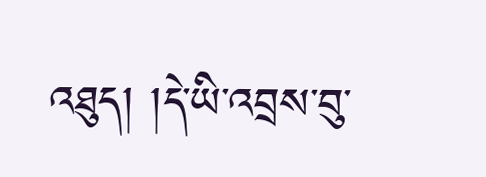འཐུད། །དེ་ཡི་འབྲས་བུ་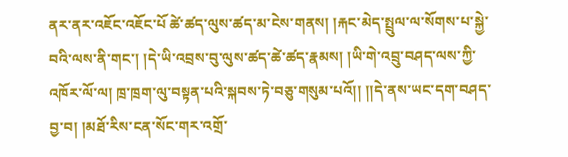ནར་ནར་འཇོང་འཇོང་པོ ཚེ་ཚད་ལུས་ཚད་མ་ངེས་གནས། །རྐང་མེད་སྤྲུལ་ལ་སོགས་པ་སྐྱེ་བའི་ལས་ནི་གང་། །དེ་ཡི་འབྲས་བུ་ལུས་ཚད་ཚེ་ཚད་རྣམས། །ཡི་གེ་འབྲུ་བཤད་ལས་ཀྱི་འཁོར་ལོ་ལ། ཁྲ་ཁྲག་ལུ་བསྟན་པའི་སྐབས་ཏེ་བཅུ་གསུམ་པའོ།། །།དེ་ནས་ཡང་དག་བཤད་བྱ་བ། །མཐོ་རིས་ངན་སོང་གར་འགྲོ་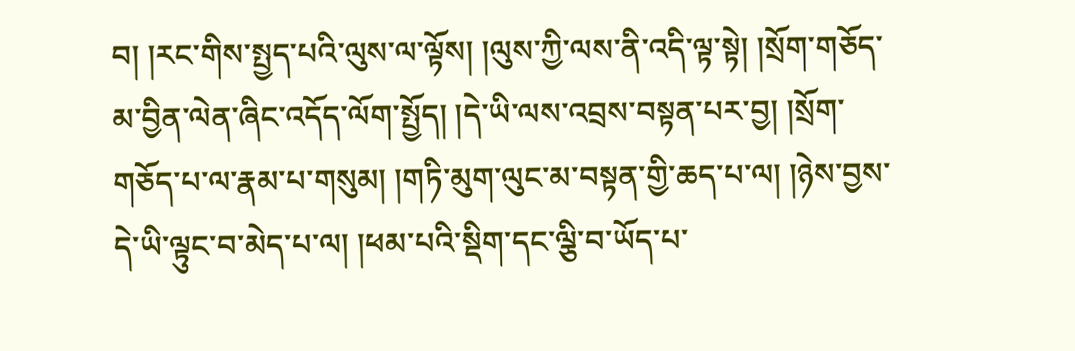བ། །རང་གིས་སྤྱད་པའི་ལུས་ལ་ལྟོས། །ལུས་ཀྱི་ལས་ནི་འདི་ལྟ་སྟེ། །སྲོག་གཅོད་མ་བྱིན་ལེན་ཞིང་འདོད་ལོག་སྤྱོད། །དེ་ཡི་ལས་འབྲས་བསྟན་པར་བྱ། །སྲོག་གཅོད་པ་ལ་རྣམ་པ་གསུམ། །གཏི་མུག་ལུང་མ་བསྟན་གྱི་ཆད་པ་ལ། །ཉེས་བྱས་དེ་ཡི་ལྟུང་བ་མེད་པ་ལ། །ཕམ་པའི་སྡིག་དང་ལྕི་བ་ཡོད་པ་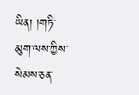ཡིན། །གཏི་མུག་ལས་ཀྱིས་སེམས་ཅན་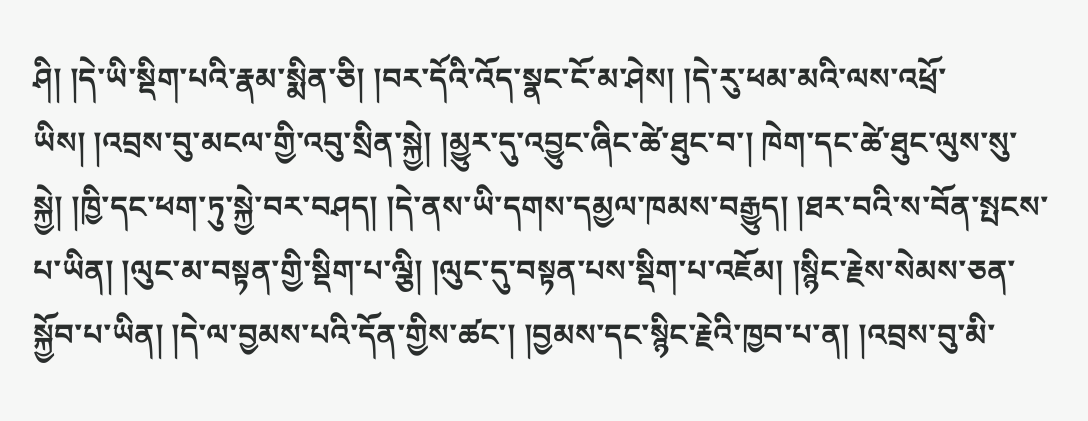ཤི། །དེ་ཡི་སྡིག་པའི་རྣམ་སྨིན་ཅི། །བར་དོའི་འོད་སྣང་ངོ་མ་ཤེས། །དེ་རུ་ཕམ་མའི་ལས་འཕྲོ་ཡིས། །འབྲས་བུ་མངལ་གྱི་འབུ་སྲིན་སྐྱེ། །མྱུར་དུ་འབྱུང་ཞིང་ཚེ་ཐུང་བ་། ཁེག་དང་ཚེ་ཐུང་ལུས་སུ་སྐྱེ། །ཁྱི་དང་ཕག་ཏུ་སྐྱེ་བར་བཤད། །དེ་ནས་ཡི་དགས་དམྱལ་ཁམས་བརྒྱུད། །ཐར་བའི་ས་བོན་སྤངས་པ་ཡིན། །ལུང་མ་བསྟན་གྱི་སྡིག་པ་ལྕི། །ལུང་དུ་བསྟན་པས་སྡིག་པ་འཇོམ། །སྙིང་རྗེས་སེམས་ཅན་སྐྱོབ་པ་ཡིན། །དེ་ལ་བྱམས་པའི་དོན་གྱིས་ཚང་། །བྱམས་དང་སྙིང་རྗེའི་ཁྱབ་པ་ན། །འབྲས་བུ་མི་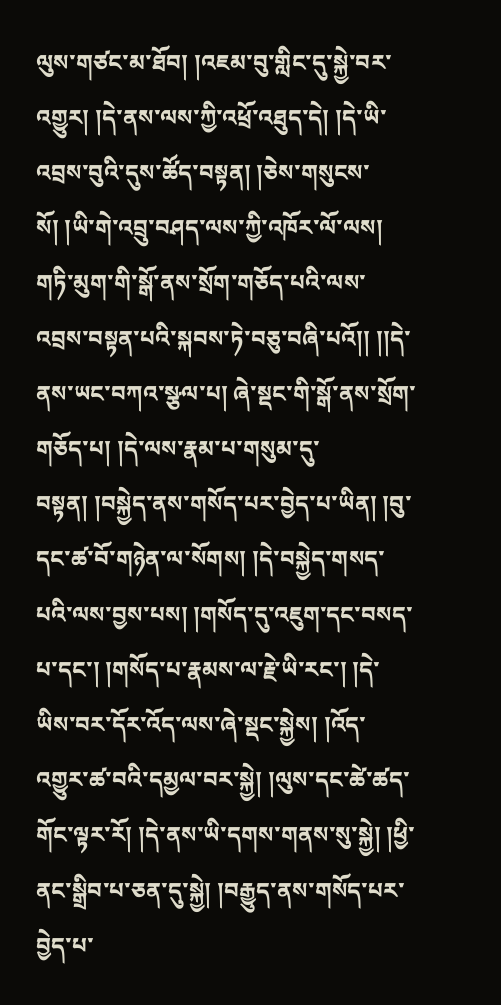ལུས་གཙང་མ་ཐོབ། །འཇམ་བུ་གླིང་དུ་སྐྱེ་བར་འགྱུར། །དེ་ནས་ལས་ཀྱི་འཕྲོ་འཐུད་དེ། །དེ་ཡི་འབྲས་བུའི་དུས་ཚོད་བསྟན། །ཅེས་གསུངས་སོ། །ཡི་གེ་འབྲུ་བཤད་ལས་ཀྱི་འཁོར་ལོ་ལས། གཏི་མུག་གི་སྒོ་ནས་སྲོག་གཅོད་པའི་ལས་འབྲས་བསྟན་པའི་སྐབས་ཏེ་བཅུ་བཞི་པའོ།། །།དེ་ནས་ཡང་བཀའ་སྩལ་པ། ཞེ་སྡང་གི་སྒོ་ནས་སྲོག་གཅོད་པ། །དེ་ལས་རྣམ་པ་གསུམ་དུ་བསྟན། །བསྐྱེད་ནས་གསོད་པར་བྱེད་པ་ཡིན། །བུ་དང་ཚ་བོ་གཉེན་ལ་སོགས། །དེ་བསྐྱེད་གསད་པའི་ལས་བྱས་པས། །གསོད་དུ་འཇུག་དང་བསད་པ་དང་། །གསོད་པ་རྣམས་ལ་རྗེ་ཡི་རང་། །དེ་ཡིས་བར་དོར་འོད་ལས་ཞེ་སྡང་སྐྱེས། །འོད་འགྱུར་ཚ་བའི་དམྱལ་བར་སྐྱེ། །ལུས་དང་ཚེ་ཚད་གོང་ལྟར་རོ། །དེ་ནས་ཡི་དགས་གནས་སུ་སྐྱེ། །ཕྱི་ནང་སྒྲིབ་པ་ཅན་དུ་སྐྱེ། །བརྒྱུད་ནས་གསོད་པར་བྱེད་པ་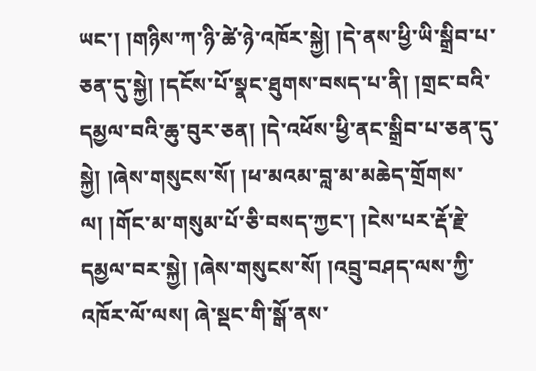ཡང་། །གཉིས་ཀ་ཉི་ཚེ་ཉེ་འཁོར་སྐྱེ། །དེ་ནས་ཕྱི་ཡི་སྒྲིབ་པ་ཅན་དུ་སྐྱེ། །དངོས་པོ་སྣང་ཐུགས་བསད་པ་ནི། །གྲང་བའི་དམྱལ་བའི་ཆུ་བུར་ཅན། །དེ་འཕོས་ཕྱི་ནང་སྒྲིབ་པ་ཅན་དུ་སྐྱེ། །ཞེས་གསུངས་སོ། །ཕ་མའམ་བླ་མ་མཆེད་གྲོགས་ལ། །གོང་མ་གསུམ་པོ་ཅི་བསད་ཀྱང་། །ངེས་པར་རྡོ་རྗེ་དམྱལ་བར་སྐྱེ། །ཞེས་གསུངས་སོ། །འབྲུ་བཤད་ལས་ཀྱི་འཁོར་ལོ་ལས། ཞེ་སྡང་གི་སྒོ་ནས་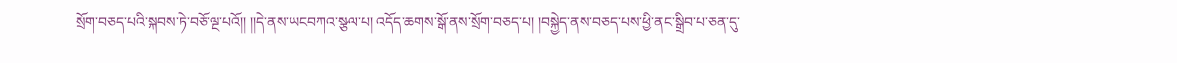སྲོག་བཅད་པའི་སྐབས་ཏེ་བཅོ་ལྔ་པའོ།། །།དེ་ནས་ཡངབཀའ་སྩལ་པ། འདོད་ཆགས་སྒོ་ནས་སྲོག་བཅད་པ། །བསྐྱེད་ནས་བཅད་པས་ཕྱི་ནང་སྒྲིབ་པ་ཅན་དུ་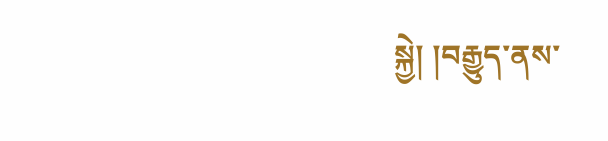སྐྱེ། །བརྒྱུད་ནས་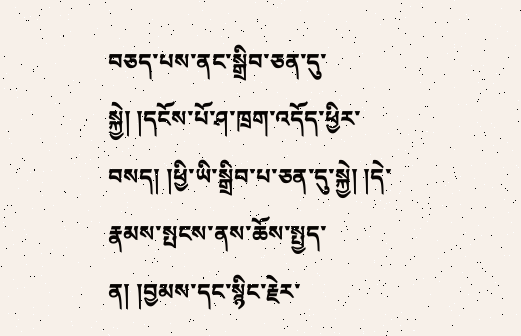བཅད་པས་ནང་སྒྲིབ་ཅན་དུ་སྐྱེ། །དངོས་པོ་ཤ་ཁྲག་འདོད་ཕྱིར་བསད། །ཕྱི་ཡི་སྒྲིབ་པ་ཅན་དུ་སྐྱེ། །དེ་རྣམས་སྤངས་ནས་ཆོས་སྤྱད་ན། །བྱམས་དང་སྙིང་རྗེར་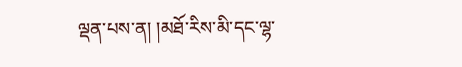ལྡན་པས་ན། །མཐོ་རིས་མི་དང་ལྷ་